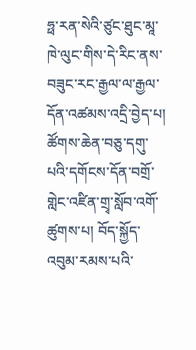ཧྥ་རན་སེའི་ཙུང་ཐུང་མཱ་ཁེ་ལུང་གིས་དེ་རིང་ནས་བཟུང་རང་རྒྱལ་ལ་རྒྱལ་དོན་འཚམས་འདྲི་བྱེད་པ། ཚོགས་ཆེན་བཅུ་དགུ་པའི་དགོངས་དོན་བགྲོ་གླེང་འཛིན་གྲྭ་སློབ་འགོ་ཚུགས་པ། བོད་སྐྱོད་འབུམ་རམས་པའི་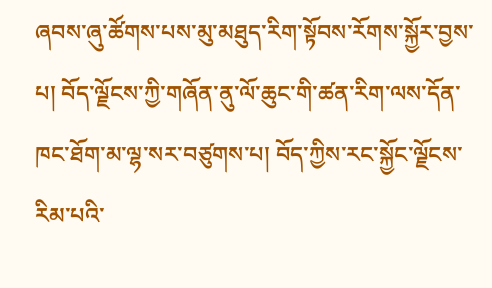ཞབས་ཞུ་ཚོགས་པས་མུ་མཐུད་རིག་སྟོབས་རོགས་སྐྱོར་བྱས་པ། བོད་ལྗོངས་ཀྱི་གཞོན་ནུ་ལོ་ཆུང་གི་ཚན་རིག་ལས་དོན་ཁང་ཐོག་མ་ལྷ་སར་བཙུགས་པ། བོད་ཀྱིས་རང་སྐྱོང་ལྗོངས་རིམ་པའི་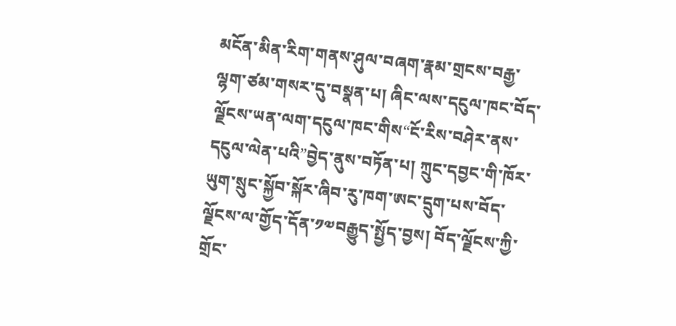མངོན་མིན་རིག་གནས་ཤུལ་བཞག་རྣམ་གྲངས་བརྒྱ་ལྷག་ཙམ་གསར་དུ་བསྣན་པ། ཞིང་ལས་དངུལ་ཁང་བོད་ལྗོངས་ཡན་ལག་དངུལ་ཁང་གིས“ངོ་རིས་བཤེར་ནས་དངུལ་ལེན་པའི”བྱེད་ནུས་བཏོན་པ། ཀྲུང་དབྱང་གི་ཁོར་ཡུག་སྲུང་སྐྱོབ་སྐོར་ཞིབ་རུ་ཁག་ཨང་དྲུག་པས་བོད་ལྗོངས་ལ་གྱོད་དོན་༡༧བརྒྱུད་སྤྱོད་བྱས། བོད་ལྗོངས་ཀྱི་གྲོང་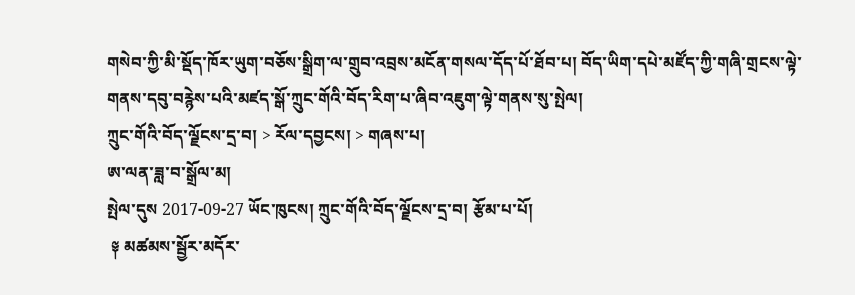གསེབ་ཀྱི་མི་སྡོད་ཁོར་ཡུག་བཅོས་སྒྲིག་ལ་གྲུབ་འབྲས་མངོན་གསལ་དོད་པོ་ཐོབ་པ། བོད་ཡིག་དཔེ་མཛོད་ཀྱི་གཞི་གྲངས་ལྟེ་གནས་དབུ་བརྙེས་པའི་མཛད་སྒོ་ཀྲུང་གོའི་བོད་རིག་པ་ཞིབ་འཇུག་ལྟེ་གནས་སུ་སྤེལ།
ཀྲུང་གོའི་བོད་ལྗོངས་དྲ་བ། > རོལ་དབྱངས། > གཞས་པ།
ཨ་ལན་ཟླ་བ་སྒྲོལ་མ།
སྤེལ་དུས 2017-09-27 ཡོང་ཁུངས། ཀྲུང་གོའི་བོད་ལྗོངས་དྲ་བ། རྩོམ་པ་པོ།
 ༈ མཚམས་སྦྱོར་མདོར་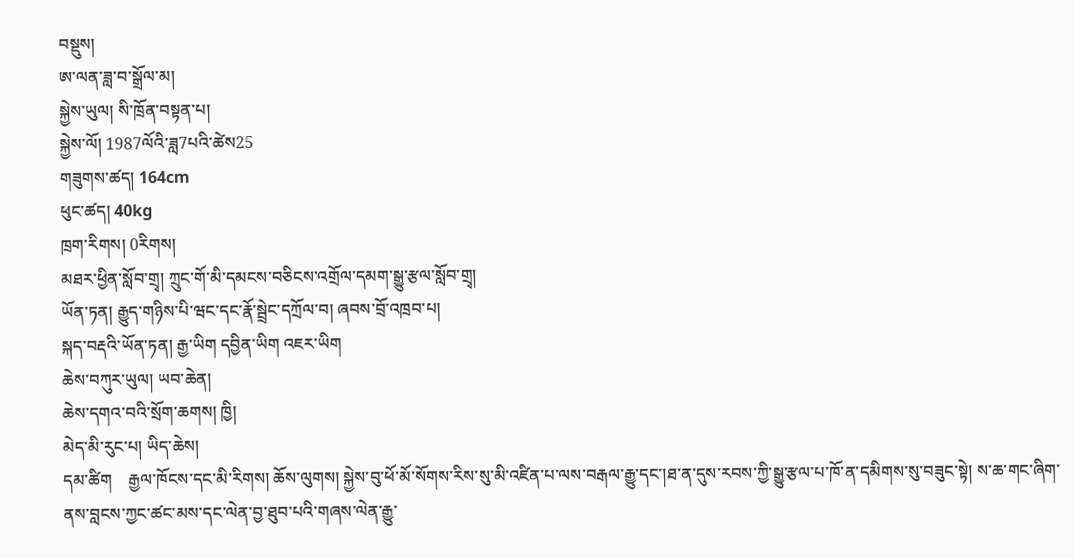བསྡུས།
ཨ་ལན་ཟླ་བ་སྒྲོལ་མ།
སྐྱེས་ཡུལ། སི་ཁྲོན་བསྟན་པ།
སྐྱེས་ལོ། 1987ལོའི་ཟླ7པའི་ཚེས25
གཟུགས་ཚད། 164cm
ཕུང་ཚད། 40kg
ཁྲག་རིགས། 0རིགས།
མཐར་ཕྱིན་སློབ་གྲྭ། ཀྲུང་གོ་མི་དམངས་བཅིངས་འགྲོལ་དམག་སྒྱུ་རྩལ་སློབ་གྲྭ།
ཡོན་ཏན། རྒྱུད་གཉིས་པི་ཝང་དང་རྣོ་སྦྲེང་དཀྲོལ་བ། ཞབས་བྲོ་འཁྲབ་པ།
སྐད་བརྡའི་ཡོན་ཏན། རྒྱ་ཡིག དབྱིན་ཡིག འཇར་ཡིག
ཆེས་བཀུར་ཡུལ། ཡབ་ཆེན།
ཆེས་དགའ་བའི་སྲོག་ཆགས། ཁྱི།
མེད་མི་རུང་པ། ཡིད་ཆེས།
དམ་ཚིག    རྒྱལ་ཁོངས་དང་མི་རིགས། ཆོས་ལུགས། སྐྱེས་བུ་ཕོ་མོ་སོགས་རིས་སུ་མི་འཛིན་པ་ལས་བརྒལ་རྒྱུ་དང་།ཐ་ན་དུས་རབས་ཀྱི་སྒྱུ་རྩལ་པ་ཁོ་ན་དམིགས་སུ་བཟུང་སྟེ། ས་ཆ་གང་ཞིག་ནས་བླངས་ཀྱང་ཚང་མས་དང་ལེན་བྱ་ཐུབ་པའི་གཞས་ལེན་རྒྱུ་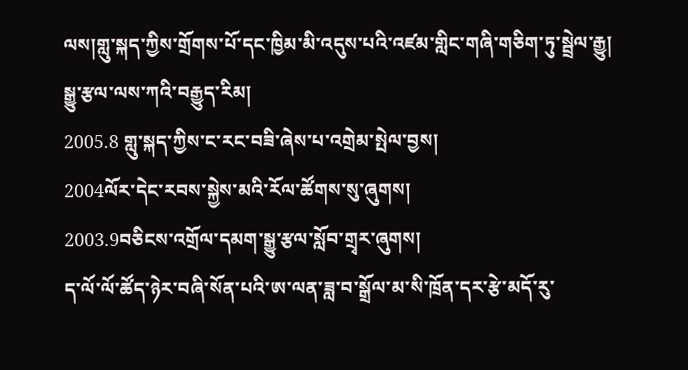ལས།གླུ་སྐད་ཀྱིས་གྲོགས་པོ་དང་ཁྱིམ་མི་འདུས་པའི་འཛམ་གླིང་གཞི་གཅིག་ཏུ་སྦྲེལ་རྒྱུ།
སྒྱུ་རྩལ་ལས་ཀའི་བརྒྱུད་རིམ།
2005.8 གླུ་སྐད་ཀྱིས་ང་རང་བཟི་ཞེས་པ་འགྲེམ་སྤེལ་བྱས།
2004ལོར་དེང་རབས་སྐྱེས་མའི་རོལ་ཚོགས་སུ་ཞུགས།
2003.9བཅིངས་འགྲོལ་དམག་སྒྱུ་རྩལ་སློབ་གྲྭར་ཞུགས།
ད་ལོ་ལོ་ཚོད་ཉེར་བཞི་སོན་པའི་ཨ་ལན་ཟླ་བ་སྒྲོལ་མ་སི་ཁྲོན་དར་རྩེ་མདོ་རུ་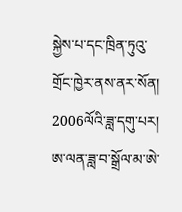སྐྱེས་པ་དང་ཁྲིན་ཏུའུ་གྲོང་ཁྱེར་ནས་ནར་སོན། 2006ལོའི་ཟླ་དགུ་པར། ཨ་ལན་ཟླ་བ་སྒྲོལ་མ་ཨེ་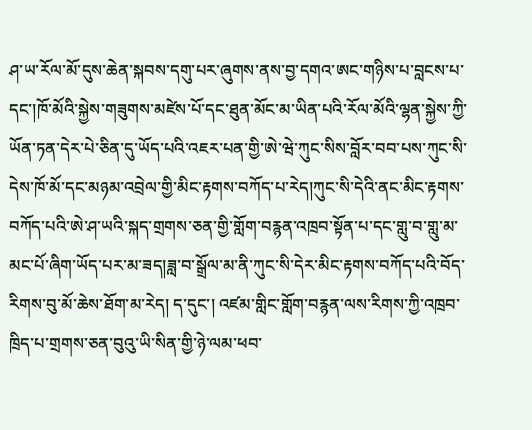ཤ་ཡ་རོལ་མོ་དུས་ཆེན་སྐབས་དགུ་པར་ཞུགས་ནས་བྱ་དགའ་ཨང་གཉིས་པ་བླངས་པ་དང་།ཁོ་མོའི་སྐྱེས་གཟུགས་མཛེས་པོ་དང་ཐུན་མོང་མ་ཡིན་པའི་རོལ་མོའི་ལྷན་སྐྱེས་ཀྱི་ཡོན་ཏན་དེར་པེ་ཅིན་དུ་ཡོད་པའི་འཇར་པན་གྱི་ཨེ་ཝེ་ཀུང་སིས་བློར་བབ་པས་ཀུང་སི་དེས་ཁོ་མོ་དང་མཉམ་འབྲེལ་གྱི་མིང་རྟགས་བཀོད་པ་རེད།ཀུང་སི་དེའི་ནང་མིང་རྟགས་བཀོད་པའི་ཨེ་ཤ་ཡའི་སྐད་གྲགས་ཅན་གྱི་གློག་བརྙན་འཁྲབ་སྟོན་པ་དང་གླུ་བ་གླུ་མ་མང་པོ་ཞིག་ཡོད་པར་མ་ཟད།ཟླ་བ་སྒྲོལ་མ་ནི་ཀུང་སི་དེར་མིང་རྟགས་བཀོད་པའི་བོད་རིགས་བུ་མོ་ཆེས་ཐོག་མ་རེད། ད་དུང་། འཛམ་གླིང་གློག་བརྙན་ལས་རིགས་ཀྱི་འཁྲབ་ཁྲིད་པ་གྲགས་ཅན་བུའུ་ཡི་སིན་གྱི་ཉེ་ལམ་ཕབ་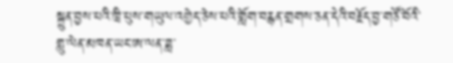སྐྲུན་བྱས་པའི་ཁྲི་པུས་གཡུལ་འགྱེད་ཅེས་པའི་གློག་བརྙན་གྲགས་ཅན་དེའི་བརྗོད་བྱ་གཙོ་བོའི་གླུ་ལེན་མཁན་ཡང་ཨ་ལན་ཟླ་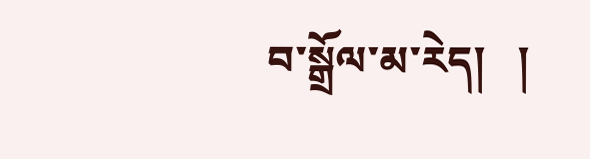བ་སྒྲོལ་མ་རེད།   །